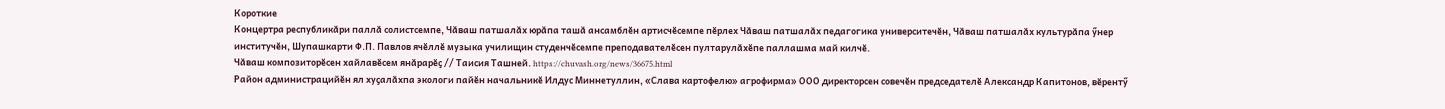Короткие
Концертра республикӑри паллӑ солистсемпе, Чӑваш патшалӑх юрӑпа ташӑ ансамблӗн артисчӗсемпе пӗрлех Чӑваш патшалӑх педагогика университечӗн, Чӑваш патшалӑх культурӑпа ӳнер институчӗн, Шупашкарти Ф.П. Павлов ячӗллӗ музыка училищин студенчӗсемпе преподавателӗсен пултарулӑхӗпе паллашма май килчӗ.
Чӑваш композиторӗсен хайлавӗсем янӑрарӗҫ // Таисия Ташней. https://chuvash.org/news/36675.html
Район администрацийӗн ял хуҫалӑхпа экологи пайӗн начальникӗ Илдус Миннетуллин, «Слава картофелю» агрофирма» ООО директорсен совечӗн председателӗ Александр Капитонов, вӗрентӳ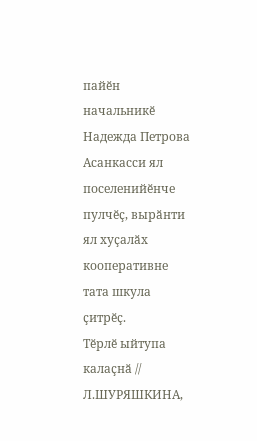пайӗн начальникӗ Надежда Петрова Асанкасси ял поселенийӗнче пулчӗҫ, вырӑнти ял хуҫалӑх кооперативне тата шкула ҫитрӗҫ.
Тӗрлӗ ыйтупа калаҫнӑ // Л.ШУРЯШКИНА,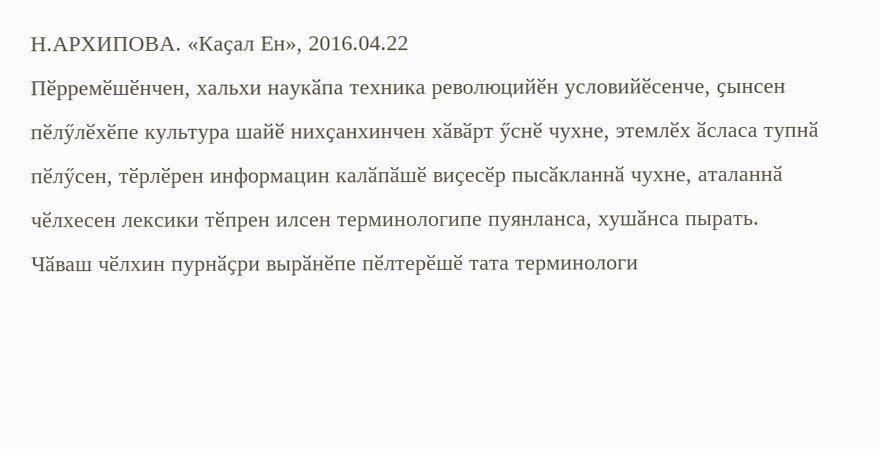Н.АРХИПОВА. «Каҫал Ен», 2016.04.22
Пӗрремӗшӗнчен, хальхи наукӑпа техника революцийӗн условийӗсенче, ҫынсен пӗлӳлӗхӗпе культура шайӗ нихҫанхинчен хӑвӑрт ӳснӗ чухне, этемлӗх ӑсласа тупнӑ пӗлӳсен, тӗрлӗрен информацин калӑпӑшӗ виҫесӗр пысӑкланнӑ чухне, аталаннӑ чӗлхесен лексики тӗпрен илсен терминологипе пуянланса, хушӑнса пырать.
Чӑваш чӗлхин пурнӑҫри вырӑнӗпе пӗлтерӗшӗ тата терминологи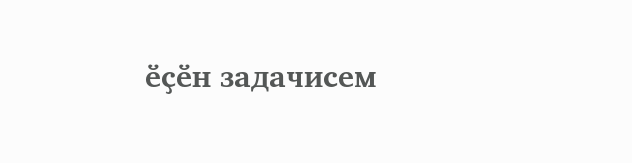ӗҫӗн задачисем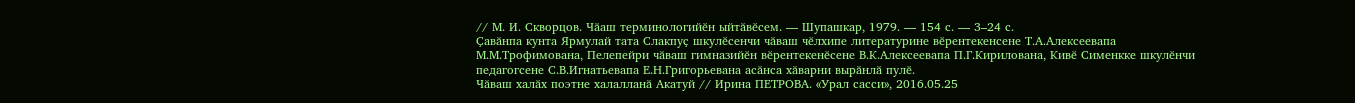// М. И. Скворцов. Чӑаш терминологийӗн ыйтӑвӗсем. — Шупашкар, 1979. — 154 с. — 3–24 с.
Ҫавӑнпа кунта Ярмулай тата Слакпуҫ шкулӗсенчи чӑваш чӗлхипе литературине вӗрентекенсене Т.А.Алексеевапа М.М.Трофимована‚ Пелепейри чӑваш гимназийӗн вӗрентекенӗсене В.К.Алексеевапа П.Г.Кирилована‚ Кивӗ Сименкке шкулӗнчи педагогсене С.В.Игнатьевапа Е.Н.Григорьевана асӑнса хӑварни вырӑнлӑ пулӗ.
Чӑваш халӑх поэтне халалланӑ Акатуй // Ирина ПЕТРОВА. «Урал сасси», 2016.05.25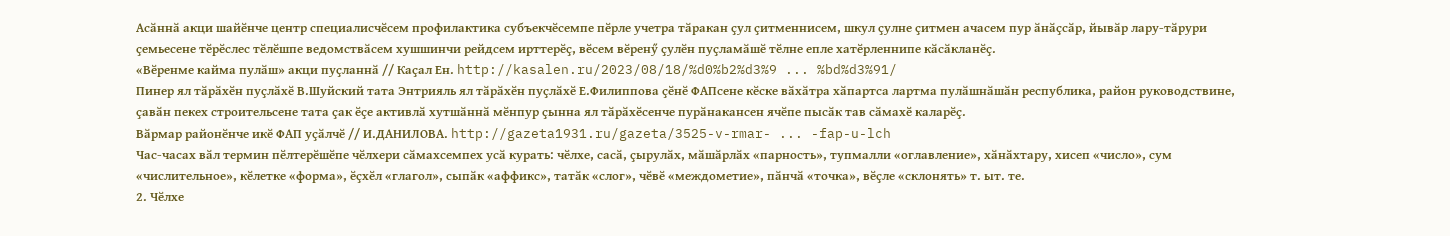Асӑннӑ акци шайӗнче центр специалисчӗсем профилактика субъекчӗсемпе пӗрле учетра тӑракан ҫул ҫитменнисем, шкул ҫулне ҫитмен ачасем пур ӑнӑҫсӑр, йывӑр лару-тӑрури ҫемьесене тӗрӗслес тӗлӗшпе ведомствӑсем хушшинчи рейдсем ирттерӗҫ, вӗсем вӗренӳ ҫулӗн пуҫламӑшӗ тӗлне епле хатӗрленнипе кӑсӑкланӗҫ.
«Вӗренме кайма пулӑш» акци пуҫланнӑ // Каҫал Ен. http://kasalen.ru/2023/08/18/%d0%b2%d3%9 ... %bd%d3%91/
Пинер ял тӑрӑхӗн пуҫлӑхӗ В.Шуйский тата Энтрияль ял тӑрӑхӗн пуҫлӑхӗ Е.Филиппова ҫӗнӗ ФАПсене кӗске вӑхӑтра хӑпартса лартма пулӑшнӑшӑн республика, район руководствине, ҫавӑн пекех строительсене тата ҫак ӗҫе активлӑ хутшӑннӑ мӗнпур ҫынна ял тӑрӑхӗсенче пурӑнакансен ячӗпе пысӑк тав сӑмахӗ каларӗҫ.
Вӑрмар районӗнче икӗ ФАП уҫӑлчӗ // И.ДАНИЛОВА. http://gazeta1931.ru/gazeta/3525-v-rmar- ... -fap-u-lch
Час-часах вӑл термин пӗлтерӗшӗпе чӗлхери сӑмахсемпех усӑ курать: чӗлхе, сасӑ, ҫырулӑх, мӑшӑрлӑх «парность», тупмалли «оглавление», хӑнӑхтару, хисеп «число», сум «числительное», кӗлетке «форма», ӗҫхӗл «глагол», сыпӑк «аффикс», татӑк «слог», чӗвӗ «междометие», пӑнчӑ «точка», вӗҫле «склонять» т. ыт. те.
2. Чӗлхе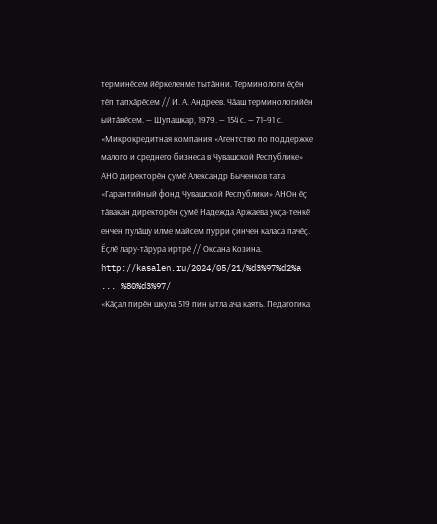терминӗсем йӗркеленме тытӑнни. Терминологи ӗҫӗн тӗп тапхӑрӗсем // И. А. Андреев. Чӑаш терминологийӗн ыйтӑвӗсем. — Шупашкар, 1979. — 154 с. — 71–91 с.
«Микрокредитная компания «Агентство по поддержке малого и среднего бизнеса в Чувашской Республике» АНО директорӗн ҫумӗ Александр Быченков тата «Гарантийный фонд Чувашской Республики» АНОн ӗҫ тӑвакан директорӗн ҫумӗ Надежда Аржаева укҫа-тенкӗ енчен пулӑшу илме майсем пурри ҫинчен каласа пачӗҫ.
Ӗҫлӗ лару-тӑрура иртрӗ // Оксана Козина. http://kasalen.ru/2024/05/21/%d3%97%d2%a ... %80%d3%97/
«Кӑҫал пирӗн шкула 519 пин ытла ача каять. Педагогика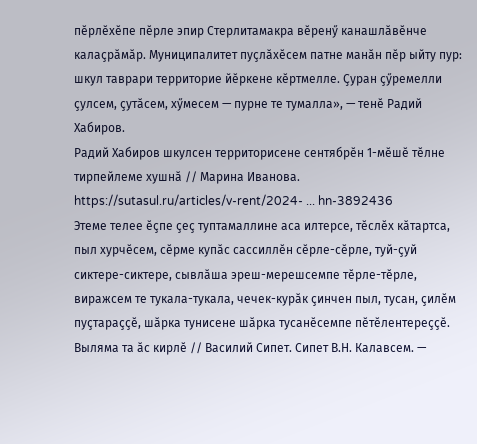пӗрлӗхӗпе пӗрле эпир Стерлитамакра вӗренӳ канашлӑвӗнче калаҫрӑмӑр. Муниципалитет пуҫлӑхӗсем патне манӑн пӗр ыйту пур: шкул таврари территорие йӗркене кӗртмелле. Ҫуран ҫӳремелли ҫулсем, ҫутӑсем, хӳмесем — пурне те тумалла», — тенӗ Радий Хабиров.
Радий Хабиров шкулсен территорисене сентябрӗн 1-мӗшӗ тӗлне тирпейлеме хушнӑ // Марина Иванова. https://sutasul.ru/articles/v-rent/2024- ... hn-3892436
Этеме телее ӗҫпе ҫеҫ туптамаллине аса илтерсе, тӗслӗх кӑтартса, пыл хурчӗсем, сӗрме купӑс сассиллӗн сӗрле-сӗрле, туй-ҫуй сиктере-сиктере, сывлӑша эреш-мерешсемпе тӗрле-тӗрле, виражсем те тукала-тукала, чечек-курӑк ҫинчен пыл, тусан, ҫилӗм пуҫтараҫҫӗ, шӑрка тунисене шӑрка тусанӗсемпе пӗтӗлентереҫҫӗ.
Выляма та ӑс кирлӗ // Василий Сипет. Сипет В.Н. Калавсем. —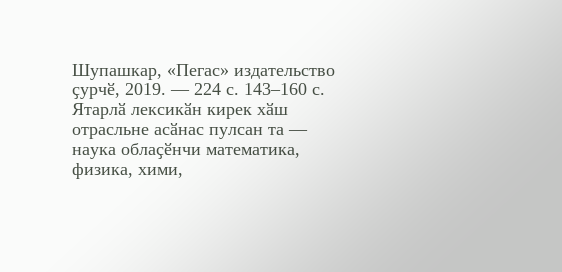Шупашкар, «Пегас» издательство ҫурчӗ, 2019. — 224 с. 143–160 с.
Ятарлӑ лексикӑн кирек хӑш отрасльне асӑнас пулсан та — наука облаҫӗнчи математика, физика, хими,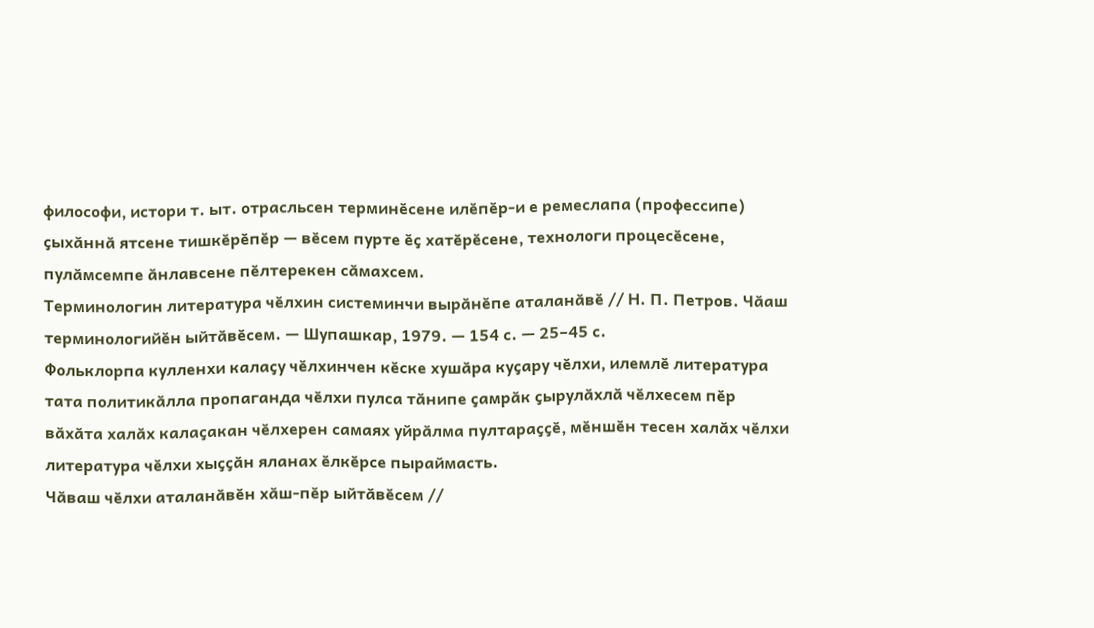философи, истори т. ыт. отрасльсен терминӗсене илӗпӗр-и е ремеслапа (профессипе) ҫыхӑннӑ ятсене тишкӗрӗпӗр — вӗсем пурте ӗҫ хатӗрӗсене, технологи процесӗсене, пулӑмсемпе ӑнлавсене пӗлтерекен сӑмахсем.
Терминологин литература чӗлхин системинчи вырӑнӗпе аталанӑвӗ // Н. П. Петров. Чӑаш терминологийӗн ыйтӑвӗсем. — Шупашкар, 1979. — 154 с. — 25–45 с.
Фольклорпа кулленхи калаҫу чӗлхинчен кӗске хушӑра куҫару чӗлхи, илемлӗ литература тата политикӑлла пропаганда чӗлхи пулса тӑнипе ҫамрӑк ҫырулӑхлӑ чӗлхесем пӗр вӑхӑта халӑх калаҫакан чӗлхерен самаях уйрӑлма пултараҫҫӗ, мӗншӗн тесен халӑх чӗлхи литература чӗлхи хыҫҫӑн яланах ӗлкӗрсе пыраймасть.
Чӑваш чӗлхи аталанӑвӗн хӑш-пӗр ыйтӑвӗсем //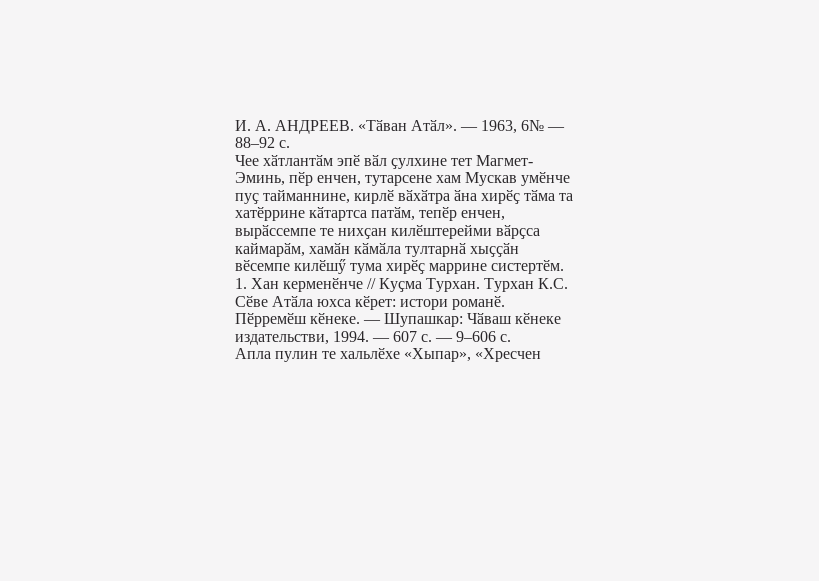И. А. АНДРЕЕВ. «Тӑван Атӑл». — 1963, 6№ — 88–92 с.
Чее хӑтлантӑм эпӗ вӑл ҫулхине тет Магмет-Эминь, пӗр енчен, тутарсене хам Мускав умӗнче пуҫ тайманнине, кирлӗ вӑхӑтра ӑна хирӗҫ тӑма та хатӗррине кӑтартса патӑм, тепӗр енчен, вырӑссемпе те нихҫан килӗштерейми вӑрҫса каймарӑм, хамӑн кӑмӑла тултарнӑ хыҫҫӑн вӗсемпе килӗшӳ тума хирӗҫ маррине систертӗм.
1. Хан керменӗнче // Куҫма Турхан. Турхан К.С. Сӗве Атӑла юхса кӗрет: истори романӗ. Пӗрремӗш кӗнеке. — Шупашкар: Чӑваш кӗнеке издательстви, 1994. — 607 с. — 9–606 с.
Апла пулин те хальлӗхе «Хыпар», «Хресчен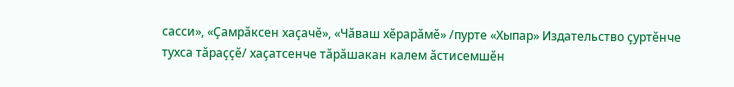сасси», «Ҫамрӑксен хаҫачӗ», «Чӑваш хӗрарӑмӗ» /пурте «Хыпар» Издательство ҫуртӗнче тухса тӑраҫҫӗ/ хаҫатсенче тӑрӑшакан калем ӑстисемшӗн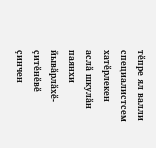тӗпре ял валли специалистсем хатӗрлекен аслӑ шкулӑн паянхи йывӑрлӑхӗ-ҫитӗнӗвӗ ҫинчен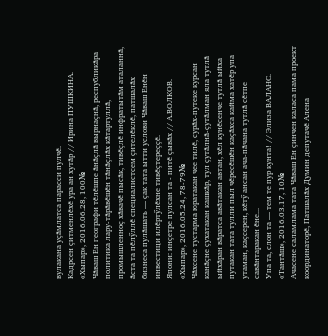вулакана уҫӑмлатса парасси пулчӗ.
Кадрсен ҫитменлӗхӗ ура ан хутӑр // Ирина ПУШКИНА. «Хыпар», 2016.06.28, 100№
Чӑваш Ен географи тӗлӗшпе ӑнӑҫлӑ вырнаҫнӑ, республикӑра политика лару-тӑрӑвӗшӗн тӑнӑҫлӑх кӑтартуллӑ, промышленноҫ хӑвачӗ пысӑк, тивӗҫлӗ инфратытӑм аталаннӑ, ӑста та пӗлӳллӗ специалистсем ҫителӗклӗ, патшалӑх бизнеса пулӑшать — ҫак тата ытти услови Чӑваш Енӗн инвестици илӗртӳлӗхне тивӗҫтереҫҫӗ.
Япони: инҫетре пулсан та - питӗ ҫывӑх // А.ВОЛКОВ. «Хыпар», 2016.05.24, 78-79№
Чӑхсене тустарма юратакан чее тилӗ, сурӑх-путеке курсан канӑҫне ҫухатакан кашкӑр, тул ҫутӑлнӑ-ҫутӑлман яла тутлӑ ыйхӑран вӑратса авӑтакан автан, хӗл кунӗсенче тутлӑ ыйха путакан тата тулли пыл чӗресӗшӗн каҫӑхса кайма хатӗр упа утаман, каҫсерен, кӗтӳ ансан ача-пӑчана тутлӑ сӗтпе савӑнтаракан ӗне...
Упа та, слон та — тем те пур кунта! // Элиза ВАЛАНС. «Тантӑш», 2016.03.17, 10№
Ачасене саламлама тата Чӑваш Ен ҫинчен каласа пама проект координаторӗ, Патшалӑх Думин депутачӗ Алена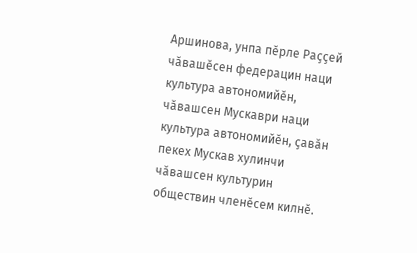Аршинова, унпа пӗрле Раҫҫей чӑвашӗсен федерацин наци культура автономийӗн, чӑвашсен Мускаври наци культура автономийӗн, ҫавӑн пекех Мускав хулинчи чӑвашсен культурин обществин членӗсем килнӗ.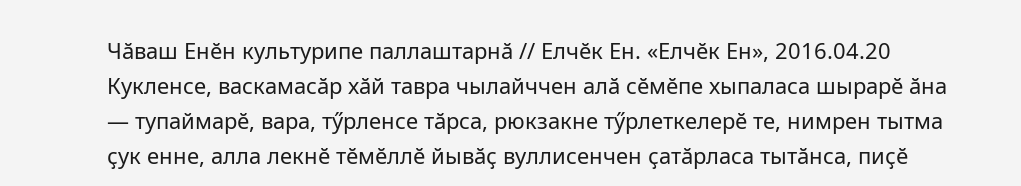Чӑваш Енӗн культурипе паллаштарнӑ // Елчӗк Ен. «Елчӗк Ен», 2016.04.20
Кукленсе, васкамасӑр хӑй тавра чылайччен алӑ сӗмӗпе хыпаласа шырарӗ ӑна — тупаймарӗ, вара, тӳрленсе тӑрса, рюкзакне тӳрлеткелерӗ те, нимрен тытма ҫук енне, алла лекнӗ тӗмӗллӗ йывӑҫ вуллисенчен ҫатӑрласа тытӑнса, пиҫӗ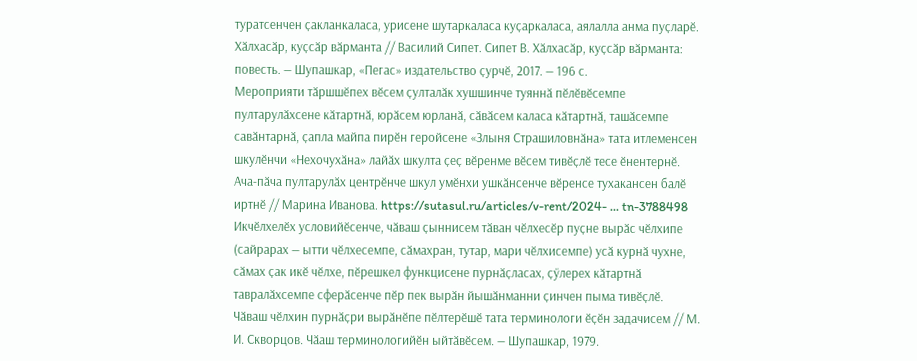туратсенчен ҫакланкаласа, урисене шутаркаласа куҫаркаласа, аялалла анма пуҫларӗ.
Хӑлхасӑр, куҫсӑр вӑрманта // Василий Сипет. Сипет В. Хӑлхасӑр, куҫсӑр вӑрманта: повесть. — Шупашкар, «Пегас» издательство ҫурчӗ, 2017. — 196 с.
Мероприяти тӑршшӗпех вӗсем ҫулталӑк хушшинче туяннӑ пӗлӗвӗсемпе пултарулӑхсене кӑтартнӑ, юрӑсем юрланӑ, сӑвӑсем каласа кӑтартнӑ, ташӑсемпе савӑнтарнӑ, ҫапла майпа пирӗн геройсене «Злыня Страшиловнӑна» тата итлеменсен шкулӗнчи «Нехочухӑна» лайӑх шкулта ҫеҫ вӗренме вӗсем тивӗҫлӗ тесе ӗнентернӗ.
Ача-пӑча пултарулӑх центрӗнче шкул умӗнхи ушкӑнсенче вӗренсе тухакансен балӗ иртнӗ // Марина Иванова. https://sutasul.ru/articles/v-rent/2024- ... tn-3788498
Икчӗлхелӗх условийӗсенче, чӑваш ҫыннисем тӑван чӗлхесӗр пуҫне вырӑс чӗлхипе (сайрарах — ытти чӗлхесемпе, сӑмахран, тутар, мари чӗлхисемпе) усӑ курнӑ чухне, сӑмах ҫак икӗ чӗлхе, пӗрешкел функцисене пурнӑҫласах, ҫӳлерех кӑтартнӑ тавралӑхсемпе сферӑсенче пӗр пек вырӑн йышӑнманни ҫинчен пыма тивӗҫлӗ.
Чӑваш чӗлхин пурнӑҫри вырӑнӗпе пӗлтерӗшӗ тата терминологи ӗҫӗн задачисем // М. И. Скворцов. Чӑаш терминологийӗн ыйтӑвӗсем. — Шупашкар, 1979.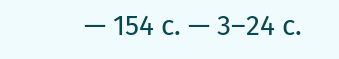— 154 с. — 3–24 с.